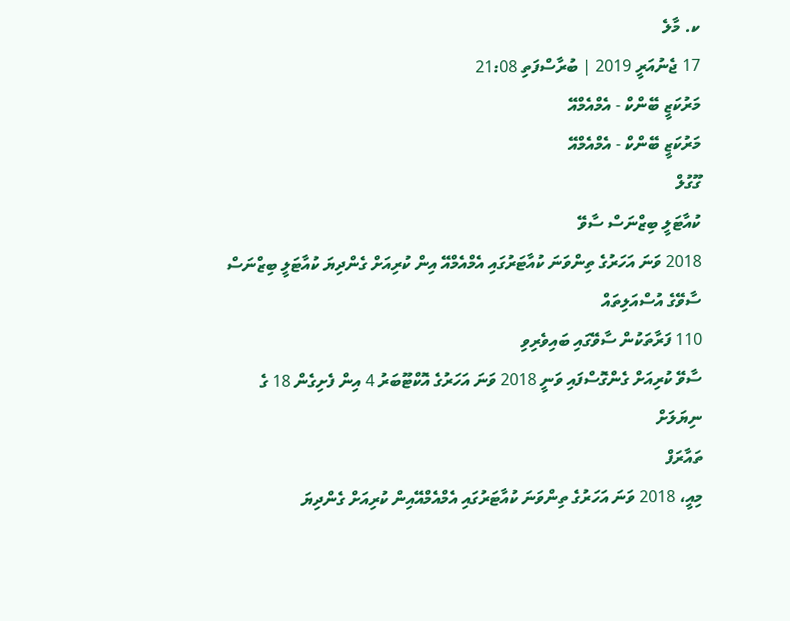ކ. މާލެ
17 ޖެނުއަރީ 2019 | ބުރާސްފަތި 21:08
މަރުކަޒީ ބޭންކް - އެމްއެމްއޭ
މަރުކަޒީ ބޭންކް - އެމްއެމްއޭ
ގޫގުލް
ކުއާޓަލީ ބިޒްނަސް ސާވޭ
2018 ވަނަ އަހަރުގެ ތިންވަނަ ކުއާޓަރުގައި އެމްއެމްއޭ އިން ކުރިއަށް ގެންދިޔަ ކުއާޓަލީ ބިޒްނަސް ސާވޭގެ އުސްއަލިތައް
110 ފަރާތަކުން ސާވޭގައި ބައިވެރިވި
ސާވޭ ކުރިއަށް ގެންގޮސްފައި ވަނީ 2018 ވަނަ އަހަރުގެ އޮކްޓޫބަރު 4 އިން ފެށިގެން 18 ގެ ނިޔަލަށް
ތައާރަފް
މިއީ، 2018 ވަނަ އަހަރުގެ ތިންވަނަ ކުއާޓަރުގައި އެމްއެމްއޭއިން ކުރިއަށް ގެންދިޔަ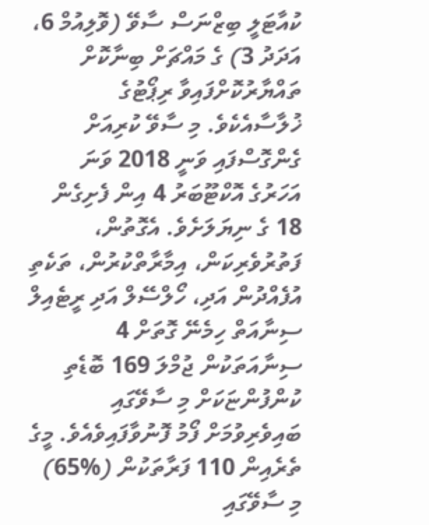ކުއާޓަލީ ބިޒްނަސް ސާވޭ (ވޮލިއުމް 6، އަދަދު 3) ގެ މައްޗަށް ބިނާކޮށް ތައްޔާރުކޮށްފައިވާ ރިޕޯޓުގެ ޚުލާސާއެކެވެ. މި ސާވޭ ކުރިއަށް ގެންގޮސްފައި ވަނީ 2018 ވަނަ އަހަރުގެ އޮކްޓޫބަރު 4 އިން ފެށިގެން 18 ގެ ނިޔަލަށެވެ. އެގޮތުން، ފަތުރުވެރިކަން، އިމާރާތްކުރުން، ތަކެތި އުފެއްދުން އަދި، ހޯލްސޭލް އަދި ރީޓެއިލް ސިނާއަތް ހިމެނޭ ގޮތަށް 4 ސިނާއަތަކުން ޖުމްލަ 169 ބޮޑެތި ކުންފުންޏަކަށް މި ސާވޭގައި ބައިވެރިވުމަށް ފޯމު ފޮނުވާފައިވެއެވެ. މީގެ ތެރެއިން 110 ފަރާތަކުން (%65) މި ސާވޭގައި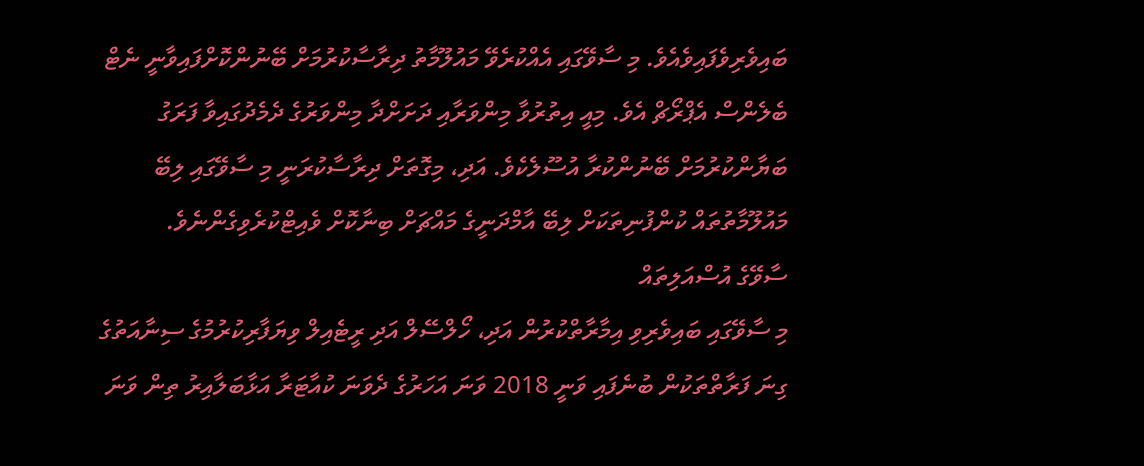ބައިވެރިވެފައިވެއެވެ. މި ސާވޭގައި އެއްކުރެވޭ މައުލޫމާތު ދިރާސާކުރުމަށް ބޭނުންކޮށްފައިވާނީ ނެޓް ބެލެންސް އެޕްރޯޗް އެވެ. މިއީ އިތުރުވާ މިންވަރާއި ދަށަށްދާ މިންވަރުގެ ދެމެދުގައިވާ ފަރަގު ބަޔާންކުރުމަށް ބޭނުންކުރާ އުސޫލެކެވެ. އަދި، މިގޮތަށް ދިރާސާކުރަނީ މި ސާވޭގައި ލިބޭ މައުލޫމާތުތައް ކުންފުނިތަކަށް ލިބޭ އާމްދަނީގެ މައްޗަށް ބިނާކޮށް ވެއިޓްކުރެވިގެންނެވެ.
ސާވޭގެ އުސްއަލިތައް
މި ސާވޭގައި ބައިވެރިވި އިމާރާތްކުރުން އަދި، ހޯލްސޭލް އަދި ރީޓެއިލް ވިޔަފާރިކުރުމުގެ ސިނާއަތުގެ ގިނަ ފަރާތްތަކުން ބުނެފައި ވަނީ 2018 ވަނަ އަހަރުގެ ދެވަނަ ކުއާޓަރާ އަޅާބަލާއިރު ތިން ވަނަ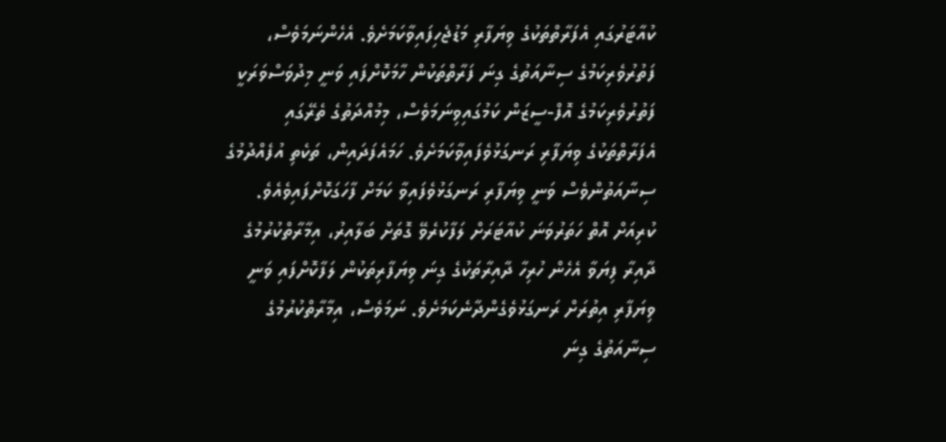ކުއާޓަރުގައި އެފަރާތްތަކުގެ ވިޔަފާރި މަޑުޖެހިފައިވާކަމަށެވެ. އެހެންނަމަވެސް، ފަތުރުވެރިކަމުގެ ސިނާއަތުގެ ގިނަ ފަރާތްތަކުން ހާމަކޮށްފައި ވަނީ މިދުވަސްވަރަކީ ފަތުރުވެރިކަމުގެ އޮފް-ސީޒަން ކަމުގައިވިނަމަވެސް، މިމުއްދަތުގެ ތެރޭގައި އެފަރާތްތަކުގެ ވިޔަފާރި ރަނގަޅުވެފައިވާކަމަށެވެ. ހަމައެފަދައިން، ތަކެތި އުފެއްދުމުގެ ސިނާއަތުންވެސް ވަނީ ވިޔަފާރި ރަނގަޅުވެފައިވާ ކަމަށް ފާހަގަކޮށްފައިވެއެވެ. ކުރިއަށް އޮތް ހަތަރުވަނަ ކުއާޓަރަށް ލަފާކުރެވޭ ގޮތަށް ބަލާއިރު، އިމާރާތްކުރުމުގެ ދާއިރާ ފިޔަވާ އެހެން ހުރިހާ ދާއިރާތަކުގެ ގިނަ ވިޔަފާރިތަކުން ލަފާކޮށްފައި ވަނީ ވިޔަފާރި އިތުރަށް ރަނގަޅުވެގެންދާނެކަމަށެވެ. ނަމަވެސް، އިމާރާތްކުރުމުގެ ސިނާއަތުގެ ގިނަ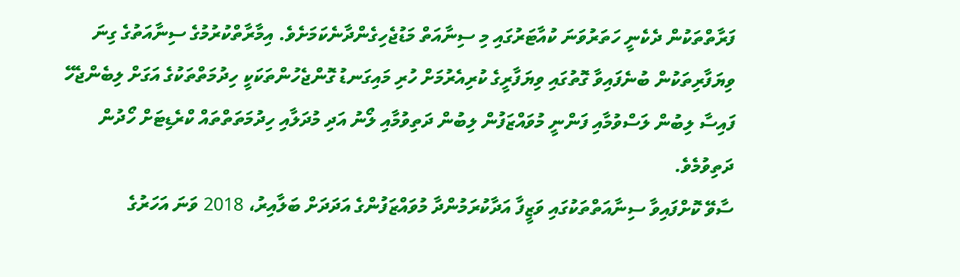ފަރާތްތަކުން ދެކެނީ ހަތަރުވަނަ ކުއާޓަރުގައި މި ސިނާއަތް މަޑުޖެހިގެންދާނެކަމަށެވެ. އިމާރާތްކުރުމުގެ ސިނާއަތުގެ ގިނަ ވިޔަފާރިތަކުން ބުނެފައިވާ ގޮތުގައި ވިޔަފާރީގެ ކުރިއެރުމަށް ހުރި މައިގަނޑު ގޮންޖެހުންތަކަކީ ހިދުމަތްތަކުގެ އަގަށް ލިބެންޖެހޭ ފައިސާ ލިބުން ލަސްވުމާއި ފަންނީ މުވައްޒަފުން ލިބުން ދަތިވުމާއި ލޯނު އަދި މުދަލާއި ހިދުމަތަތްތައް ކްރެޑިޓަށް ހޯދުން ދަތިވުމެވެ.
ސާވޭ ކޮށްފައިވާ ސިނާއަތްތަކުގައި ވަޒީފާ އަދާކުރަމުންދާ މުވައްޒަފުންގެ އަދަދަށް ބަލާއިރު، 2018 ވަނަ އަހަރުގެ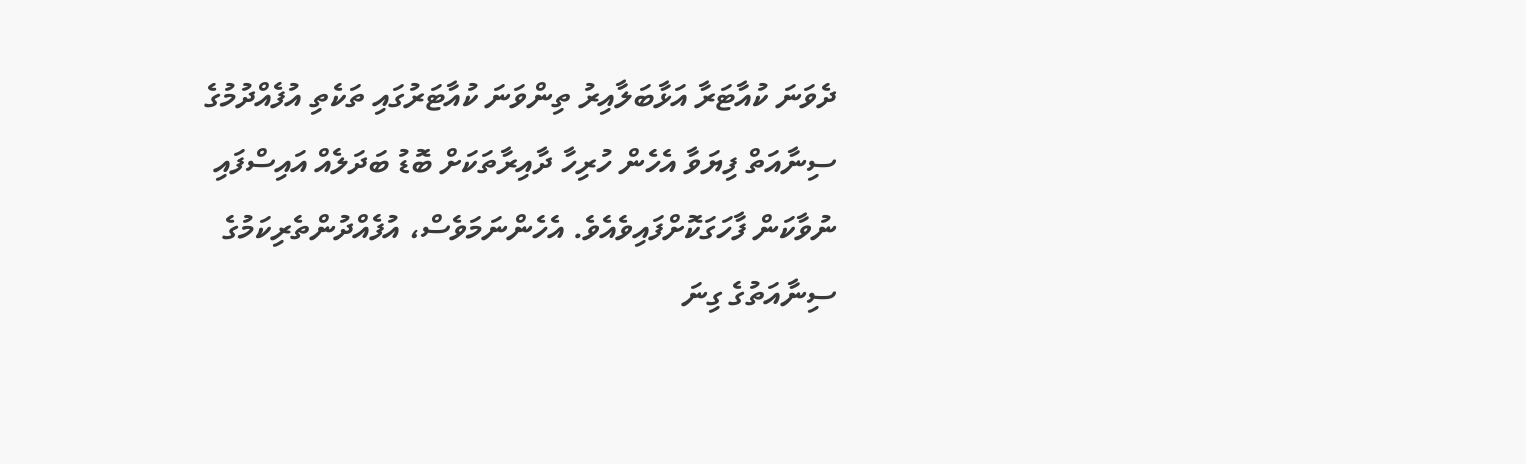ދެވަނަ ކުއާޓަރާ އަޅާބަލާއިރު ތިންވަނަ ކުއާޓަރުގައި ތަކެތި އުފެއްދުމުގެ ސިނާއަތް ފިޔަވާ އެހެން ހުރިހާ ދާއިރާތަކަށް ބޮޑު ބަދަލެއް އައިސްފައި ނުވާކަން ފާހަގަކޮށްފައިވެއެވެ. އެހެންނަމަވެސް، އުފެއްދުންތެރިކަމުގެ ސިނާއަތުގެ ގިނަ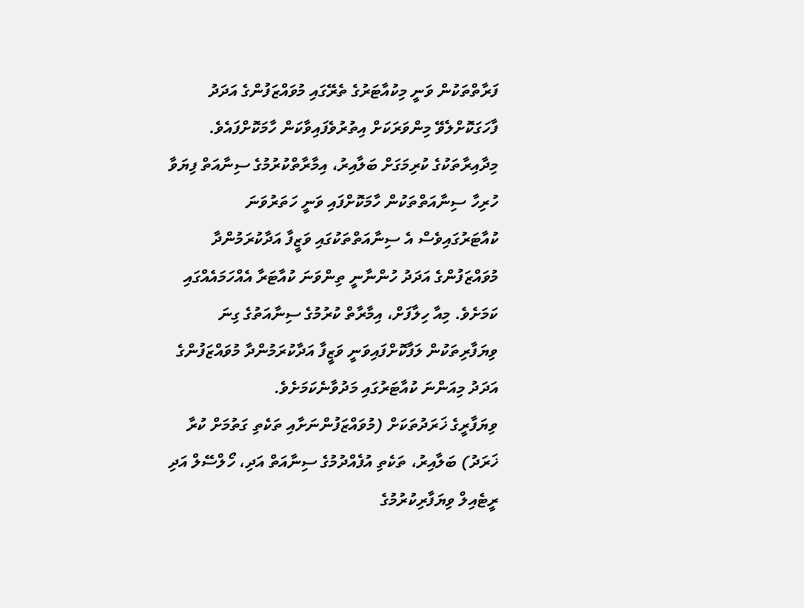ފަރާތްތަކުން ވަނީ މިކުއާޓަރުގެ ތެރޭގައި މުވައްޒަފުންގެ އަދަދު ފާހަގަކޮށްލެވޭ މިންވަރަކަށް އިތުރުވެފައިވާކަން ހާމަކޮށްފައެވެ. މިދާއިރާތަކުގެ ކުރިމަގަށް ބަލާއިރު، އިމާރާތްކުރުމުގެ ސިނާއަތް ފިޔަވާ ހުރިހާ ސިނާއަތްތަކުން ހާމަކޮށްފައި ވަނީ ހަތަރުވަނަ ކުއާޓަރުގައިވެސް އެ ސިނާއަތްތަކުގައި ވަޒީފާ އަދާކުރަމުންދާ މުވައްޒަފުންގެ އަދަދު ހުންނާނީ ތިންވަނަ ކުއާޓަރާ އެއްހަމައެއްގައި ކަމަށެވެ. މިއާ ހިލާފަށް، އިމާރާތް ކުރުމުގެ ސިނާއަތުގެ ގިނަ ވިޔަފާރިތަކުން ލަފާކޮށްފައިވަނީ ވަޒީފާ އަދާކުރަމުންދާ މުވައްޒަފުންގެ އަދަދު މިއަންނަ ކުއާޓަރުގައި މަދުވާނެކަމަށެވެ.
ވިޔަފާރީގެ ޚަރަދުތަކަށް (މުވައްޒަފުންނަށާއި ތަކެތި ގަތުމަށް ކުރާ ޚަރަދު) ބަލާއިރު، ތަކެތި އުފެއްދުމުގެ ސިނާއަތް އަދި، ހޯލްސޭލް އަދި ރީޓެއިލް ވިޔަފާރިކުރުމުގެ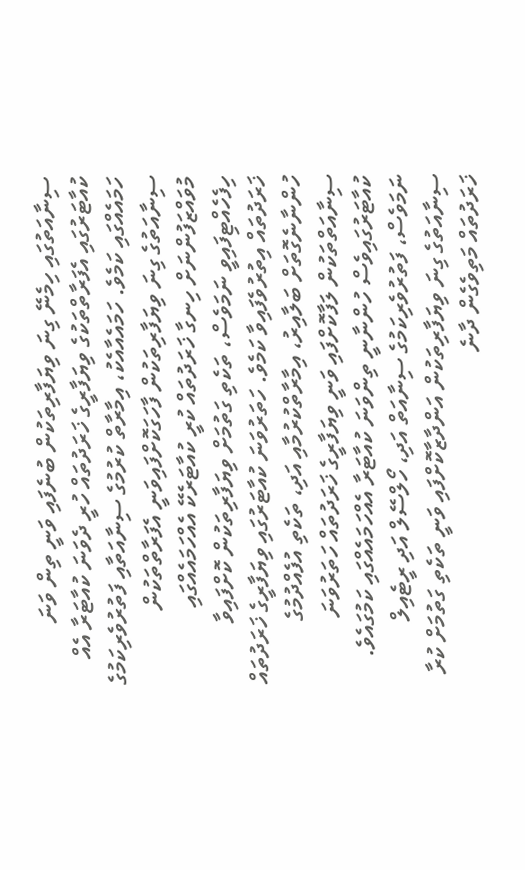ސިނާއަތުގައި ހިމެނޭ ގިނަ ވިޔަފާރިތަކުން ބުނެފައި ވަނީ ތިން ވަނަ ކުއާޓަރުގައި އެފަރާތްތަކުގެ ވިޔަފާރީގެ ޚަރަދުތައް ހުރީ ދެވަނަ ކުއާޓަރާ އެއް ހަމައެއްގައި ކަމެވެ. ހަމައެއާއެކު، އިމާރާތް ކުރުމުގެ ސިނާއަތާއި ފަތުރުވެރިކަމުގެ ސިނާއަތުގެ ގިނަ ވިޔަފާރިތަކުން ފާހަގަކޮށްފައިވަނީ އެފަރާތްތަކުން މުވައްޒަފުންނަށް ހިނގާ ޚަރަދުތައް ކުރީ ކުއާޓަރެކޭ އެއްހަމައެއްގައި ހިފެހެއްޓިފައިވީ ނަމަވެސް، ތަކެތި ގަތުމަށް ވިޔަފާރިތަކުން ކޮށްފައިވާ ޚަރަދުތައް އިތުރުވެފައިވާ ކަމެވެ. ހަތަރުވަނަ ކުއާޓަރުގައި ވިޔަފާރީގެ ޚަރަދުތައް ހުންނާނެގޮތަށް ބަލާއިރު، އިމާރާތްކުރުމާއި އަދި، ތަކެތި އުފެއްދުމުގެ ސިނާއަތްތަކުން ލަފާކޮށްފައި ވަނީ ވިޔަފާރީގެ ޚަރަދުތައް ހަތަރުވަނަ ކުއާޓަރުގައިވެސް ހުންނާނީ ތިންވަނަ ކުއާޓަރާ އެއްހަމައެއްގައި ކަމުގައެވެ. ނަމަވެސް، ފަތުރުވެރިކަމުގެ ސިނާއަތް އަދި، ހޯލްސޭލް އަދި ރީޓެއިލް ސިނާއަތުގެ ގިނަ ވިޔަފާރިތަކުން އަންދާޒާކޮށްފައި ވަނީ ތަކެތި ގަތުމަށް ކުރާ ޚަރަދުތައް މަތިވެގެން ދާނެ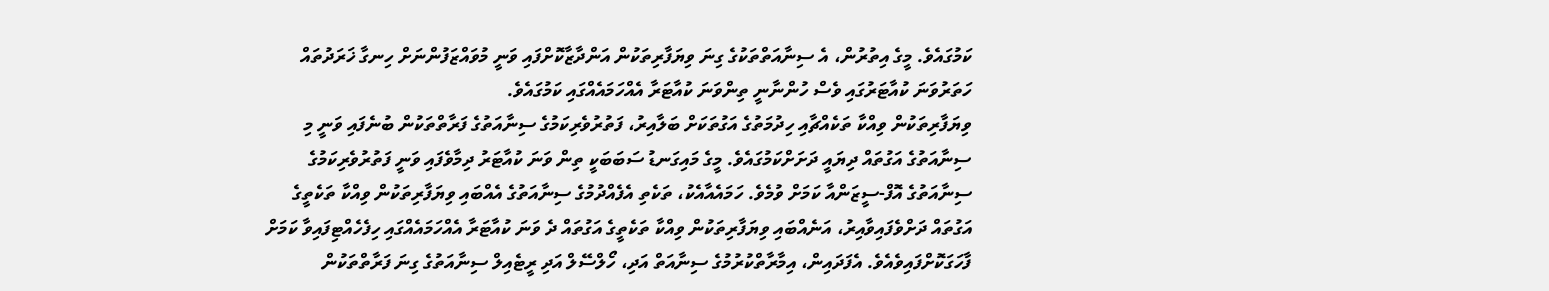ކަމުގައެވެ. މީގެ އިތުރުން، އެ ސިނާއަތްތަކުގެ ގިނަ ވިޔަފާރިތަކުން އަންދާޒާކޮށްފައި ވަނީ މުވައްޒަފުންނަށް ހިނގާ ޚަރަދުތައް ހަތަރުވަނަ ކުއާޓަރުގައި ވެސް ހުންނާނީ ތިންވަނަ ކުއާޓަރާ އެއްހަމައެއްގައި ކަމުގައެވެ.
ވިޔަފާރިތަކުން ވިއްކާ ތަކެއްޗާއި ހިދުމަތުގެ އަގުތަކަށް ބަލާއިރު، ފަތުރުވެރިކަމުގެ ސިނާއަތުގެ ފަރާތްތަކުން ބުނެފައި ވަނީ މި ސިނާއަތުގެ އަގުތައް ދިޔައީ ދަށަށްކަމުގައެވެ. މީގެ މައިގަނޑު ސަބަބަކީ ތިން ވަނަ ކުއާޓަރު ދިމާވެފައި ވަނީ ފަތުރުވެރިކަމުގެ ސިނާއަތުގެ އޮފް-ސީޒަންއާ ކަމަށް ވުމެވެ. ހަމައެއާއެކު، ތަކެތި އެފެއްދުމުގެ ސިނާއަތުގެ އެއްބައި ވިޔަފާރިތަކުން ވިއްކާ ތަކެތީގެ އަގުތައް ދަށްވެފައިވާއިރު، އަނެއްބައި ވިޔަފާރިތަކުން ވިއްކާ ތަކެތީގެ އަގުތައް ދެ ވަނަ ކުއާޓަރާ އެއްހަމައެއްގައި ހިފެހެއްޓިފައިވާ ކަމަށް ފާހަގަކޮށްފައިވެއެވެ. އެފަދައިން، އިމާރާތްކުރުމުގެ ސިނާއަތް އަދި، ހޯލްސޭލް އަދި ރީޓެއިލް ސިނާއަތުގެ ގިނަ ފަރާތްތަކުން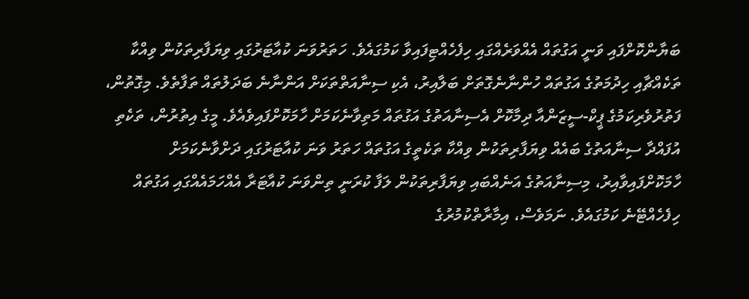ބަޔާންކޮށްފައި ވަނީ އަގުތައް އެއްވަރެއްގައި ހިފެހެއްޓިފައިވާ ކަމުގައެވެ. ހަތަރުވަނަ ކުއާޓަރުގައި ވިޔަފާރިތަކުން ވިއްކާ ތަކެއްޗާއި ހިދުމަތުގެ އަގުތައް ހުންނާނެގޮތަށް ބަލާއިރު، އެކި ސިނާއަތްތަކަށް އަންނާނެ ބަދަލުތައް ތަފާތެވެ. މިގޮތުން، ފަތުރުވެރިކަމުގެ ޕީކް-ސީޒަންއާ ދިމާކޮށް އެސިނާއަތުގެ އަގުތައް މަތިވާނެކަމަށް ހާމަކޮށްފައިވެއެވެ. މީގެ އިތުރުން، ތަކެތި އުފައްދާ ސިނާއަތުގެ ބައެއް ވިޔަފާރިތަކުން ވިއްކާ ތަކެތީގެ އަގުތައް ހަތަރު ވަނަ ކުއާޓަރުގައި ދަށްވާނެކަމަށް ހާމަކޮށްފައިވާއިރު، މިސިނާއަތުގެ އަނެއްބައި ވިޔަފާރިތަކުން ލަފާ ކުރަނީ ތިންވަނަ ކުއާޓަރާ އެއްހަމައެއްގައި އަގުތައް ހިފެހެއްޓޭނެ ކަމުގައެވެ. ނަމަވެސް، އިމާރާތްކުމުރުގެ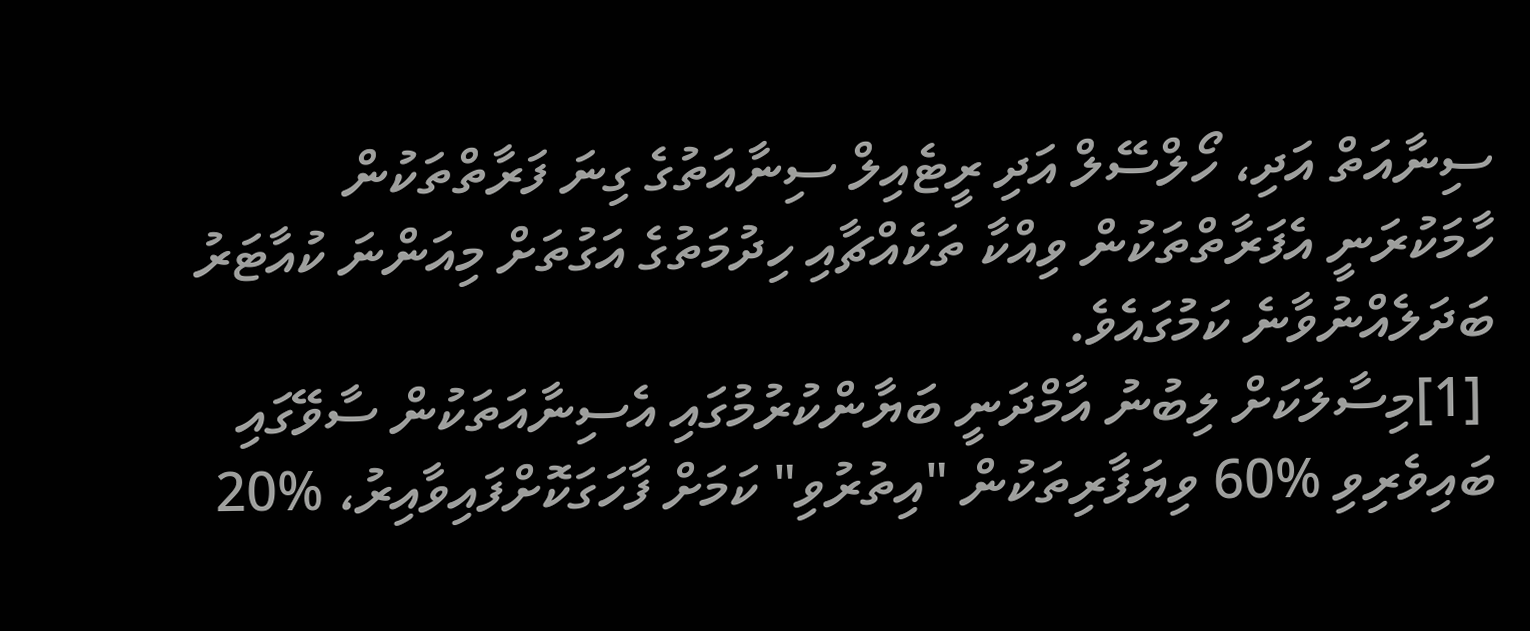ސިނާއަތް އަދި، ހޯލްސޭލް އަދި ރީޓެއިލް ސިނާއަތުގެ ގިނަ ފަރާތްތަކުން ހާމަކުރަނީ އެފަރާތްތަކުން ވިއްކާ ތަކެއްޗާއި ހިދުމަތުގެ އަގުތަށް މިއަންނަ ކުއާޓަރު ބަދަލެއްނުވާނެ ކަމުގައެވެ.
 [1]މިސާލަކަށް ލިބުނު އާމްދަނީ ބަޔާންކުރުމުގައި އެސިނާއަތަކުން ސާވޭގައި ބައިވެރިވި %60 ވިޔަފާރިތަކުން "އިތުރުވި" ކަމަށް ފާހަގަކޮށްފައިވާއިރު، %20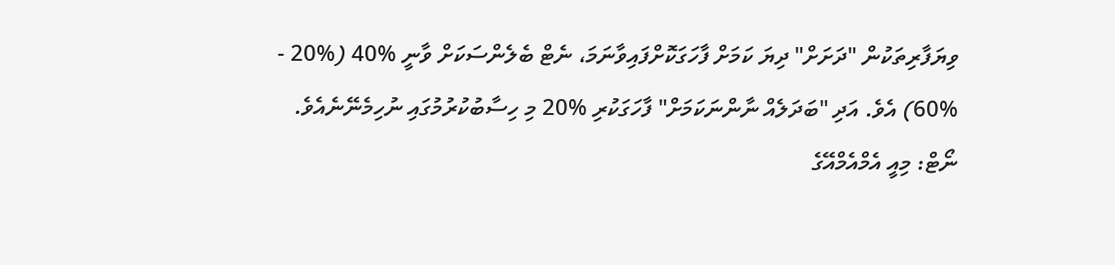ވިޔަފާރިތަކުން "ދަށަށް" ދިޔަ ކަމަށް ފާހަގަކޮށްފައިވާނަމަ، ނެޓް ބެލެންސަކަށް ވާނީ %40 (%20 - %60) އެވެ. އަދި "ބަދަލެއް ނާންނަކަމަށް" ފާހަގަކުރި %20 މި ހިސާބުކުރުމުގައި ނުހިމެނޭނެއެވެ.
ނޯޓް: މިއީ އެމްއެމްއޭގެ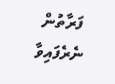ފަރާތުން ނެރެފައިވާ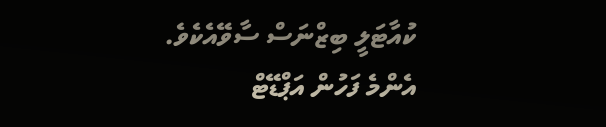ކުއާޓަލީ ބިޒްނަސް ސާވޭއެކެވެ.
އެންމެ ފަހުން އަޕްޑޭޓް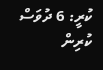ކުރީ: 6 ދުވަސް ކުރިން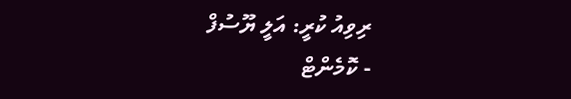ރިވިއު ކުރީ: އަލީ ޔޫސުފް
- ކޮމެންޓް